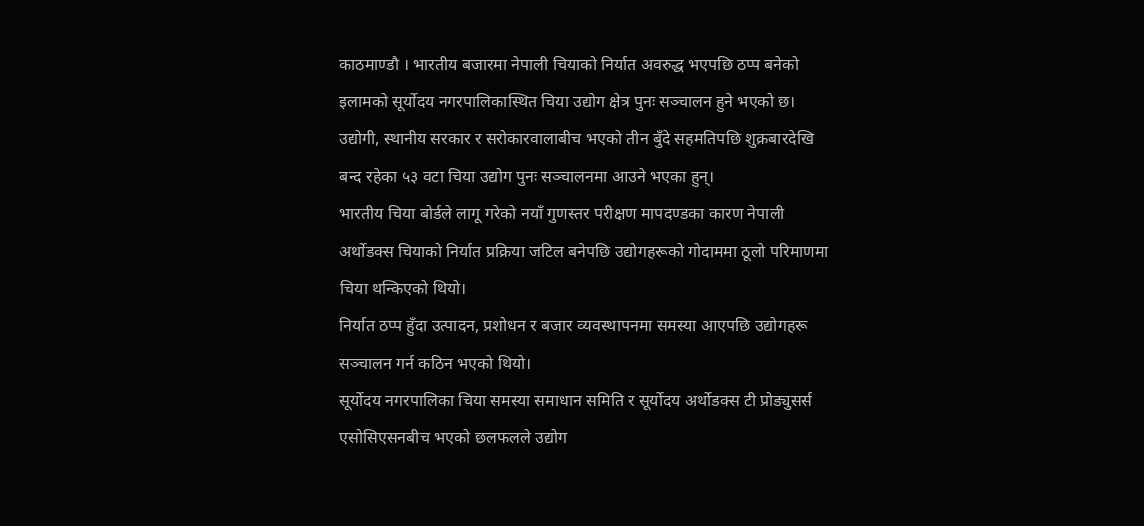काठमाण्डौ । भारतीय बजारमा नेपाली चियाको निर्यात अवरुद्ध भएपछि ठप्प बनेको इलामको सूर्योदय नगरपालिकास्थित चिया उद्योग क्षेत्र पुनः सञ्चालन हुने भएको छ।
उद्योगी, स्थानीय सरकार र सरोकारवालाबीच भएको तीन बुँदे सहमतिपछि शुक्रबारदेखि बन्द रहेका ५३ वटा चिया उद्योग पुनः सञ्चालनमा आउने भएका हुन्।
भारतीय चिया बोर्डले लागू गरेको नयाँ गुणस्तर परीक्षण मापदण्डका कारण नेपाली अर्थोडक्स चियाको निर्यात प्रक्रिया जटिल बनेपछि उद्योगहरूको गोदाममा ठूलो परिमाणमा चिया थन्किएको थियो।
निर्यात ठप्प हुँदा उत्पादन, प्रशोधन र बजार व्यवस्थापनमा समस्या आएपछि उद्योगहरू सञ्चालन गर्न कठिन भएको थियो।
सूर्योदय नगरपालिका चिया समस्या समाधान समिति र सूर्योदय अर्थोडक्स टी प्रोड्युसर्स एसोसिएसनबीच भएको छलफलले उद्योग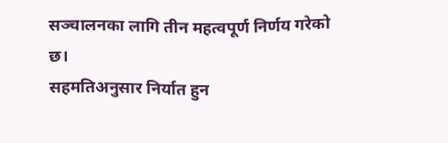सञ्चालनका लागि तीन महत्वपूर्ण निर्णय गरेको छ।
सहमतिअनुसार निर्यात हुन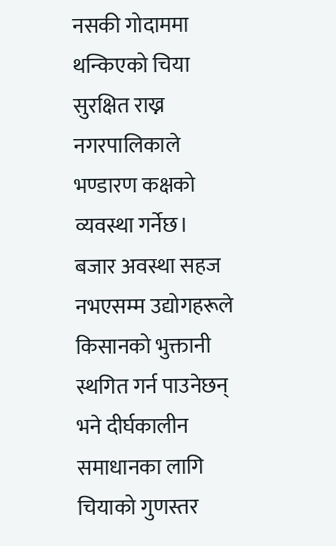नसकी गोदाममा थन्किएको चिया सुरक्षित राख्न नगरपालिकाले भण्डारण कक्षको व्यवस्था गर्नेछ।
बजार अवस्था सहज नभएसम्म उद्योगहरूले किसानको भुक्तानी स्थगित गर्न पाउनेछन् भने दीर्घकालीन समाधानका लागि चियाको गुणस्तर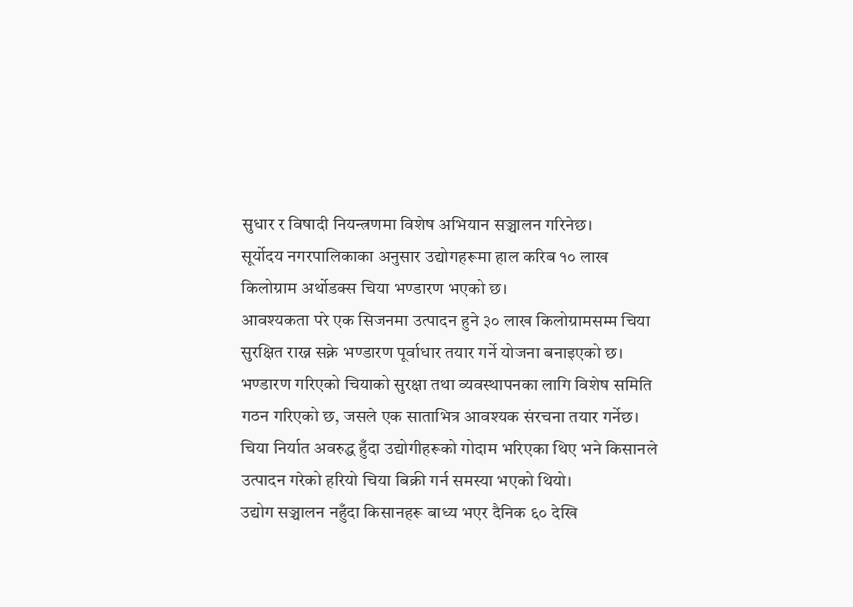सुधार र विषादी नियन्त्रणमा विशेष अभियान सञ्चालन गरिनेछ।
सूर्योदय नगरपालिकाका अनुसार उद्योगहरूमा हाल करिब १० लाख किलोग्राम अर्थोडक्स चिया भण्डारण भएको छ।
आवश्यकता परे एक सिजनमा उत्पादन हुने ३० लाख किलोग्रामसम्म चिया सुरक्षित राख्न सक्ने भण्डारण पूर्वाधार तयार गर्ने योजना बनाइएको छ।
भण्डारण गरिएको चियाको सुरक्षा तथा व्यवस्थापनका लागि विशेष समिति गठन गरिएको छ, जसले एक साताभित्र आवश्यक संरचना तयार गर्नेछ।
चिया निर्यात अवरुद्ध हुँदा उद्योगीहरूको गोदाम भरिएका थिए भने किसानले उत्पादन गरेको हरियो चिया बिक्री गर्न समस्या भएको थियो।
उद्योग सञ्चालन नहुँदा किसानहरू बाध्य भएर दैनिक ६० देखि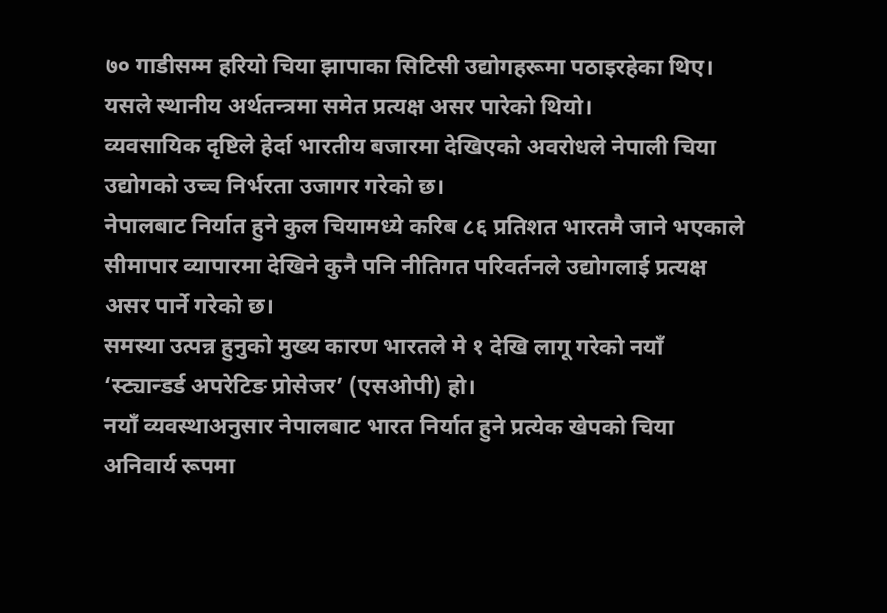७० गाडीसम्म हरियो चिया झापाका सिटिसी उद्योगहरूमा पठाइरहेका थिए।
यसले स्थानीय अर्थतन्त्रमा समेत प्रत्यक्ष असर पारेको थियो।
व्यवसायिक दृष्टिले हेर्दा भारतीय बजारमा देखिएको अवरोधले नेपाली चिया उद्योगको उच्च निर्भरता उजागर गरेको छ।
नेपालबाट निर्यात हुने कुल चियामध्ये करिब ८६ प्रतिशत भारतमै जाने भएकाले सीमापार व्यापारमा देखिने कुनै पनि नीतिगत परिवर्तनले उद्योगलाई प्रत्यक्ष असर पार्ने गरेको छ।
समस्या उत्पन्न हुनुको मुख्य कारण भारतले मे १ देखि लागू गरेको नयाँ ‘स्ट्यान्डर्ड अपरेटिङ प्रोसेजर’ (एसओपी) हो।
नयाँ व्यवस्थाअनुसार नेपालबाट भारत निर्यात हुने प्रत्येक खेपको चिया अनिवार्य रूपमा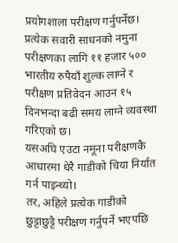प्रयोगशाला परीक्षण गर्नुपर्नेछ।
प्रत्येक सवारी साधनको नमुना परीक्षणका लागि ११ हजार ५०० भारतीय रुपैयाँ शुल्क लाग्ने र परीक्षण प्रतिवेदन आउन १५ दिनभन्दा बढी समय लाग्ने व्यवस्था गरिएको छ।
यसअघि एउटा नमूना परीक्षणकै आधारमा धेरै गाडीको चिया निर्यात गर्न पाइन्थ्यो।
तर, अहिले प्रत्येक गाडीको छुट्टाछुट्टै परीक्षण गर्नुपर्ने भएपछि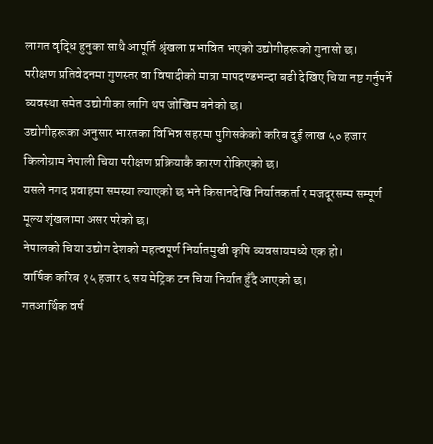लागत वृद्धि हुनुका साथै आपूर्ति श्रृंखला प्रभावित भएको उद्योगीहरूको गुनासो छ।
परीक्षण प्रतिवेदनमा गुणस्तर वा विषादीको मात्रा मापदण्डभन्दा बढी देखिए चिया नष्ट गर्नुपर्ने व्यवस्था समेत उद्योगीका लागि थप जोखिम बनेको छ।
उद्योगीहरूका अनुसार भारतका विभिन्न सहरमा पुगिसकेको करिब दुई लाख ५० हजार किलोग्राम नेपाली चिया परीक्षण प्रक्रियाकै कारण रोकिएको छ।
यसले नगद प्रवाहमा समस्या ल्याएको छ भने किसानदेखि निर्यातकर्ता र मजदूरसम्म सम्पूर्ण मूल्य शृंखलामा असर परेको छ।
नेपालको चिया उद्योग देशको महत्वपूर्ण निर्यातमुखी कृषि व्यवसायमध्ये एक हो।
वार्षिक करिब १५ हजार ६ सय मेट्रिक टन चिया निर्यात हुँदै आएको छ।
गतआर्थिक वर्ष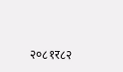२०८१र८२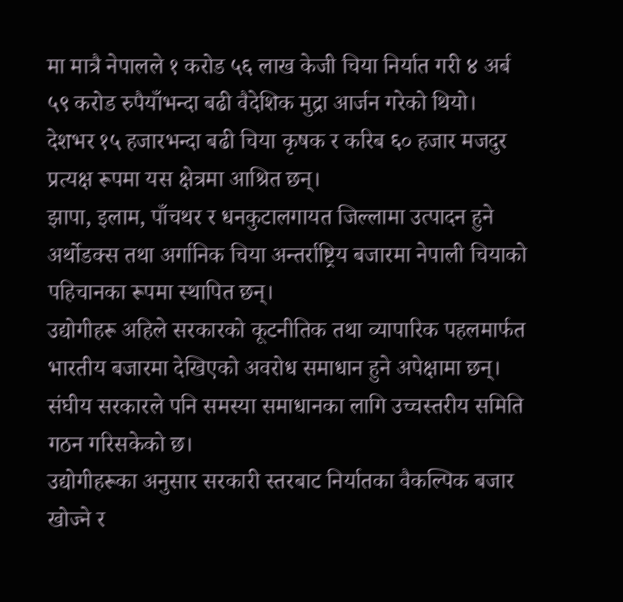मा मात्रै नेपालले १ करोड ५६ लाख केजी चिया निर्यात गरी ४ अर्ब ५९ करोड रुपैयाँभन्दा बढी वैदेशिक मुद्रा आर्जन गरेको थियो।
देशभर १५ हजारभन्दा बढी चिया कृषक र करिब ६० हजार मजदुर प्रत्यक्ष रूपमा यस क्षेत्रमा आश्रित छन्।
झापा, इलाम, पाँचथर र धनकुटालगायत जिल्लामा उत्पादन हुने अर्थोडक्स तथा अर्गानिक चिया अन्तर्राष्ट्रिय बजारमा नेपाली चियाको पहिचानका रूपमा स्थापित छन्।
उद्योगीहरू अहिले सरकारको कूटनीतिक तथा व्यापारिक पहलमार्फत भारतीय बजारमा देखिएको अवरोध समाधान हुने अपेक्षामा छन्।
संघीय सरकारले पनि समस्या समाधानका लागि उच्चस्तरीय समिति गठन गरिसकेको छ।
उद्योगीहरूका अनुसार सरकारी स्तरबाट निर्यातका वैकल्पिक बजार खोज्ने र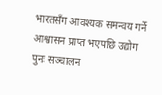भारतसँग आवश्यक समन्वय गर्ने आश्वासन प्राप्त भएपछि उद्योग पुनः सञ्चालन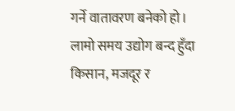गर्ने वातावरण बनेको हो।
लामो समय उद्योग बन्द हुँदा किसान, मजदूर र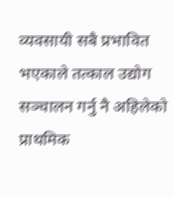व्यवसायी सबै प्रभावित भएकाले तत्काल उद्योग सञ्चालन गर्नु नै अहिलेको प्राथमिक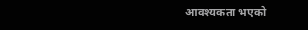आवश्यकता भएको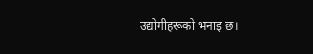उद्योगीहरूको भनाइ छ।